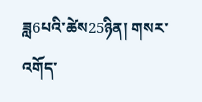ཟླ6པའི་ཚེས25ཉིན། གསར་འགོད་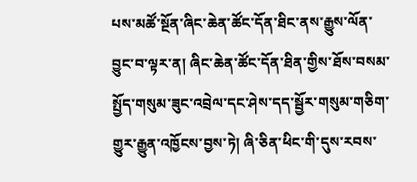པས་མཚོ་སྔོན་ཞིང་ཆེན་ཚོང་དོན་ཐིང་ནས་རྒྱུས་ལོན་བྱུང་བ་ལྟར་ན། ཞིང་ཆེན་ཚོང་དོན་ཐིན་གྱིས་ཐོས་བསམ་སྤྱོད་གསུམ་ཟུང་འབྲེལ་དང་ཤེས་དད་སྦྱོར་གསུམ་གཅིག་གྱུར་རྒྱུན་འཁྱོངས་བྱས་ཏེ། ཞི་ཅིན་ཕིང་གི་དུས་རབས་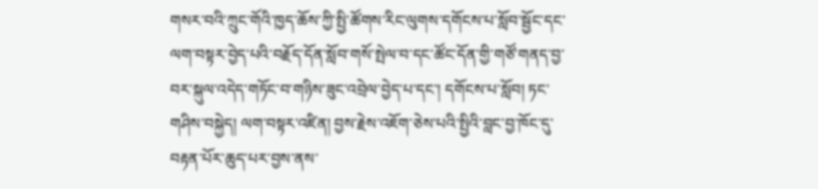གསར་བའི་ཀྲུང་གོའི་ཁྱད་ཆོས་ཀྱི་སྤྱི་ཚོགས་རིང་ལུགས་དགོངས་པ་སློབ་སྦྱོང་དང་ལག་བསྟར་བྱེད་པའི་བརྗོད་དོན་སློབ་གསོ་སྤེལ་བ་དང་ཚོང་དོན་གྱི་གཙོ་གནད་བྱ་བར་སྐུལ་འདེད་གཏོང་བ་གཉིས་ཟུང་འབྲེལ་བྱེད་པ་དང་། དགོངས་པ་སློབ། ཏང་གཤིས་བསྐྱེད། ལག་བསྟར་འཛིན། བྱས་རྗེས་འཇོག་ཅེས་པའི་སྤྱིའི་བླང་བྱ་ཁོང་དུ་བརྟན་པོར་ཆུད་པར་བྱས་ནས་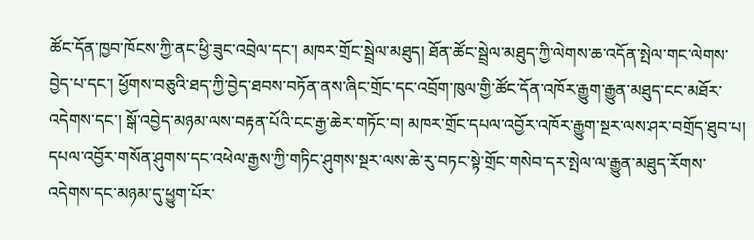ཚོང་དོན་ཁྱབ་ཁོངས་ཀྱི་ནང་ཕྱི་ཟུང་འབྲེལ་དང་། མཁར་གྲོང་སྦྲེལ་མཐུད། ཐོན་ཚོང་སྦྲེལ་མཐུད་ཀྱི་ལེགས་ཆ་འདོན་སྤེལ་གང་ལེགས་བྱེད་པ་དང་། ཕྱོགས་བཅུའི་ཐད་ཀྱི་བྱེད་ཐབས་བཏོན་ནས་ཞིང་གྲོང་དང་འབྲོག་ཁུལ་གྱི་ཚོང་དོན་འཁོར་རྒྱུག་རྒྱུན་མཐུད་ངང་མཐོར་འདེགས་དང་། སྒོ་འབྱེད་མཉམ་ལས་བརྟན་པོའི་ངང་རྒྱ་ཆེར་གཏོང་བ། མཁར་གྲོང་དཔལ་འབྱོར་འཁོར་རྒྱུག་སྔར་ལས་ཤར་བགྲོད་ཐུབ་པ། དཔལ་འབྱོར་གསོན་ཤུགས་དང་འཕེལ་རྒྱས་ཀྱི་གཏིང་ཤུགས་སྔར་ལས་ཆེ་རུ་བཏང་སྟེ་གྲོང་གསེབ་དར་སྤེལ་ལ་རྒྱུན་མཐུད་རོགས་འདེགས་དང་མཉམ་དུ་ཕྱུག་པོར་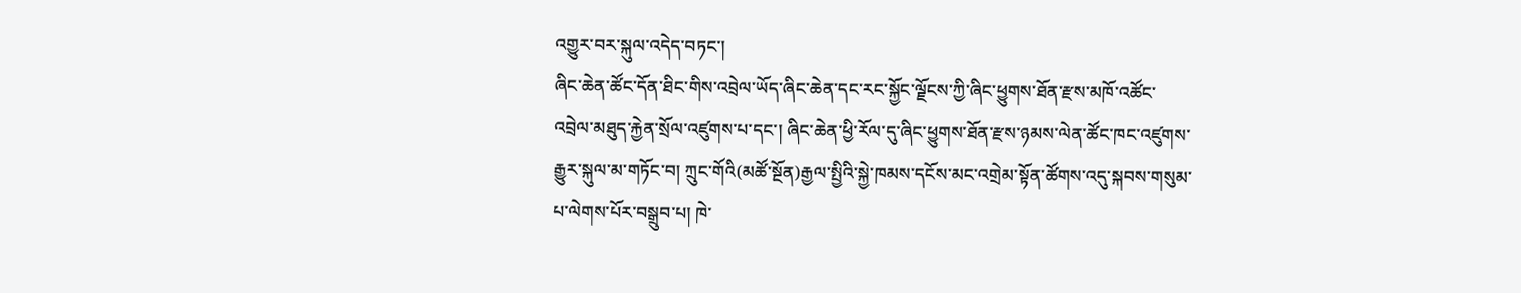འགྱུར་བར་སྐུལ་འདེད་བཏང་།
ཞིང་ཆེན་ཚོང་དོན་ཐིང་གིས་འབྲེལ་ཡོད་ཞིང་ཆེན་དང་རང་སྐྱོང་ལྗོངས་ཀྱི་ཞིང་ཕྱུགས་ཐོན་རྫས་མཁོ་འཚོང་འབྲེལ་མཐུད་རྐྱེན་སྲོལ་འཛུགས་པ་དང་། ཞིང་ཆེན་ཕྱི་རོལ་དུ་ཞིང་ཕྱུགས་ཐོན་རྫས་ཉམས་ལེན་ཚོང་ཁང་འཛུགས་རྒྱུར་སྐུལ་མ་གཏོང་བ། ཀྲུང་གོའི(མཚོ་སྔོན)རྒྱལ་སྤྱིའི་སྐྱེ་ཁམས་དངོས་མང་འགྲེམ་སྟོན་ཚོགས་འདུ་སྐབས་གསུམ་པ་ལེགས་པོར་བསྒྲུབ་པ། ཁེ་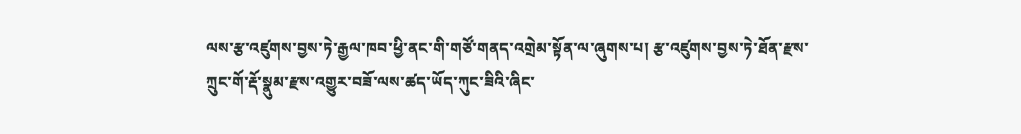ལས་རྩ་འཛུགས་བྱས་ཏེ་རྒྱལ་ཁབ་ཕྱི་ནང་གི་གཙོ་གནད་འགྲེམ་སྟོན་ལ་ཞུགས་པ། རྩ་འཛུགས་བྱས་ཏེ་ཐོན་རྫས་ཀྲུང་གོ་རྡོ་སྣུམ་རྫས་འགྱུར་བཟོ་ལས་ཚད་ཡོད་ཀུང་ཟིའི་ཞིང་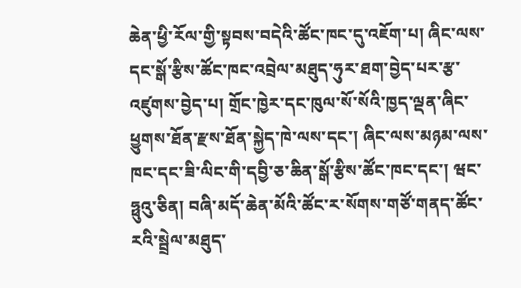ཆེན་ཕྱི་རོལ་གྱི་སྟབས་བདེའི་ཚོང་ཁང་དུ་འཇོག་པ། ཞིང་ལས་དང་སྒོ་རྩིས་ཚོང་ཁང་འབྲེལ་མཐུད་ཧུར་ཐག་བྱེད་པར་རྩ་འཛུགས་བྱེད་པ། གྲོང་ཁྱེར་དང་ཁུལ་སོ་སོའི་ཁྱད་ལྡན་ཞིང་ཕྱུགས་ཐོན་རྫས་ཐོན་སྐྱེད་ཁེ་ལས་དང་། ཞིང་ལས་མཉམ་ལས་ཁང་དང་ཟི་ལིང་གི་དབྱི་ཅ་ཆིན་སྒོ་རྩིས་ཚོང་ཁང་དང་། ཝང་ཧྥུའུ་ཅིན། བཞི་མདོ་ཆེན་མོའི་ཚོང་ར་སོགས་གཙོ་གནད་ཚོང་རའི་སྦྲེལ་མཐུད་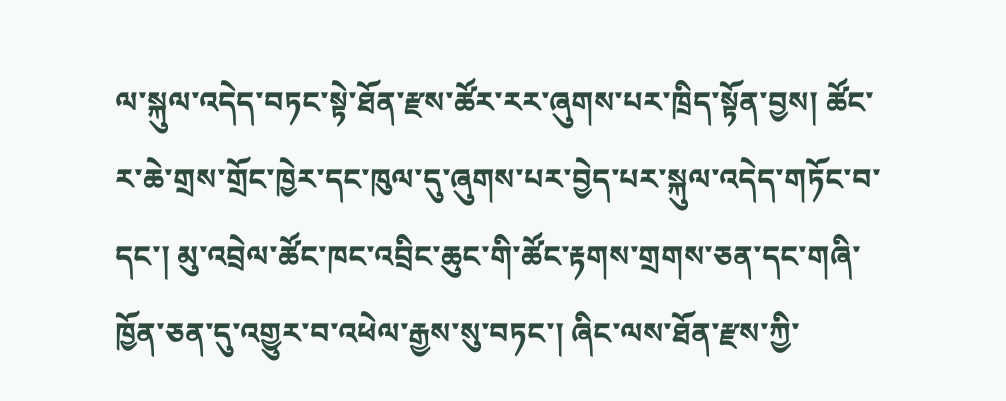ལ་སྐུལ་འདེད་བཏང་སྟེ་ཐོན་རྫས་ཚོར་རར་ཞུགས་པར་ཁྲིད་སྟོན་བྱས། ཚོང་ར་ཆེ་གྲས་གྲོང་ཁྱེར་དང་ཁུལ་དུ་ཞུགས་པར་བྱེད་པར་སྐུལ་འདེད་གཏོང་བ་དང་། མུ་འབྲེལ་ཚོང་ཁང་འབྲིང་ཆུང་གི་ཚོང་རྟགས་གྲགས་ཅན་དང་གཞི་ཁྱོན་ཅན་དུ་འགྱུར་བ་འཕེལ་རྒྱས་སུ་བཏང་། ཞིང་ལས་ཐོན་རྫས་ཀྱི་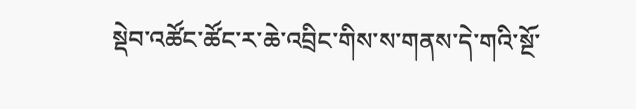སྡེབ་འཚོང་ཚོང་ར་ཆེ་འབྲིང་གིས་ས་གནས་དེ་གའི་སྔོ་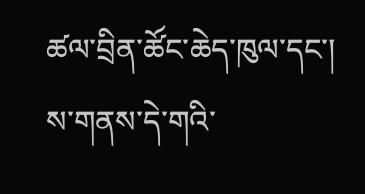ཚལ་བྲིན་ཚོང་ཆེད་ཁུལ་དང་། ས་གནས་དེ་གའི་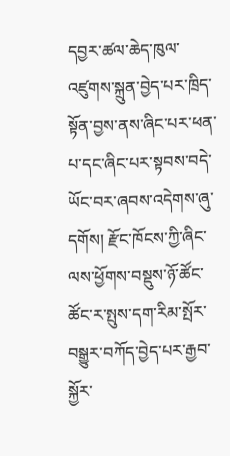དབྱར་ཚལ་ཆེད་ཁུལ་འཛུགས་སྐྲུན་བྱེད་པར་ཁྲིད་སྟོན་བྱས་ནས་ཞིང་པར་ཕན་པ་དང་ཞིང་པར་སྟབས་བདེ་ཡོང་བར་ཞབས་འདེགས་ཞུ་དགོས། རྫོང་ཁོངས་ཀྱི་ཞིང་ལས་ཕྱོགས་བསྡུས་ཉོ་ཚོང་ཚོང་ར་སྤུས་དག་རིམ་སྤོར་བསྒྱུར་བཀོད་བྱེད་པར་རྒྱབ་སྐྱོར་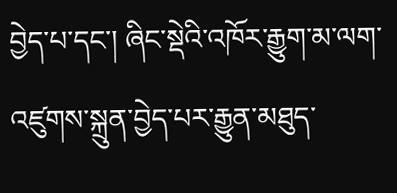བྱེད་པ་དང་། ཞིང་སྡེའི་འཁོར་རྒྱུག་མ་ལག་འཛུགས་སྐྲུན་བྱེད་པར་རྒྱུན་མཐུད་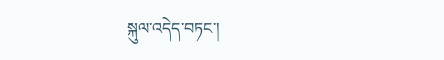སྐུལ་འདེད་བཏང་།